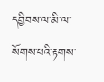དབྱིབས་ལ་མི་ལ་སོགས་པའི་རྟགས་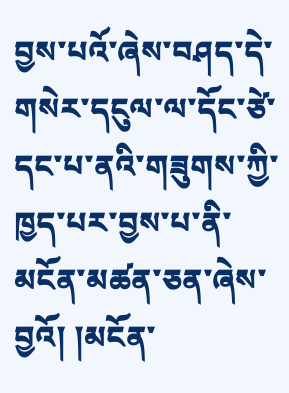བྱས་པའོ་ཞེས་བཤད་དེ་གསེར་དངུལ་ལ་དོང་ཙེ་དང་པ་ནའི་གཟུགས་ཀྱི་ཁྱད་པར་བྱས་པ་ནི་མངོན་མཚན་ཅན་ཞེས་བྱའོ། །མངོན་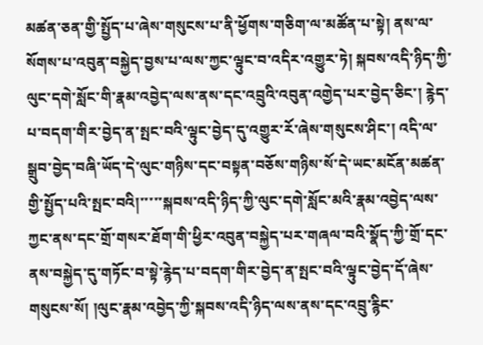མཚན་ཅན་གྱི་སྤྱོད་པ་ཞེས་གསུངས་པ་ནི་ཕྱོགས་གཅིག་ལ་མཚོན་པ་སྟེ། ནས་ལ་སོགས་པ་འབུན་བསྐྱེད་བྱས་པ་ལས་ཀྱང་ལྟུང་བ་འདིར་འགྱུར་ཏེ། སྐབས་འདི་ཉིད་ཀྱི་ལུང་དགེ་སློང་གི་རྣམ་འབྱེད་ལས་ནས་དང་འབྲུའི་འབུན་འགྱེད་པར་བྱེད་ཅིང་། རྙེད་པ་བདག་གིར་བྱེད་ན་སྤང་བའི་ལྟུང་བྱེད་དུ་འགྱུར་རོ་ཞེས་གསུངས་ཤིང་། འདི་ལ་སྒྲུབ་བྱེད་བཞི་ཡོད་དེ་ལུང་གཉིས་དང་བསྟན་བཅོས་གཉིས་སོ་དེ་ཡང་མངོན་མཚན་གྱི་སྤྱོད་པའི་སྤང་བའི།་་་་་སྐབས་འདི་ཉིད་ཀྱི་ལུང་དགེ་སློང་མའི་རྣམ་འབྱེད་ལས་ཀྱང་ནས་དང་གྲོ་གསར་ཐོག་གི་ཕྱིར་འབུན་བསྐྱེད་པར་གཞལ་བའི་སྣོད་ཀྱི་གྲོ་དང་ནས་བསྐྱེད་དུ་གཏོང་བ་སྟེ་རྙེད་པ་བདག་གིར་བྱེད་ན་སྤང་བའི་ལྟུང་བྱེད་དོ་ཞེས་གསུངས་སོ། །ལུང་རྣམ་འབྱེད་ཀྱི་སྐབས་འདི་ཉིད་ལས་ནས་དང་འབྲུ་རྙིང་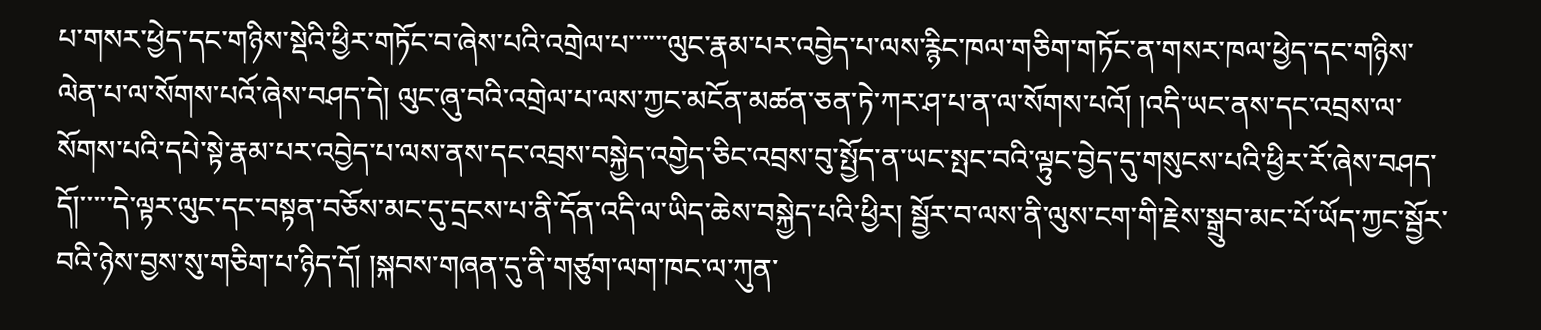པ་གསར་ཕྱེད་དང་གཉིས་སྡེའི་ཕྱིར་གཏོང་བ་ཞེས་པའི་འགྲེལ་པ་་་་་་ལུང་རྣམ་པར་འབྱེད་པ་ལས་རྙིང་ཁལ་གཅིག་གཏོང་ན་གསར་ཁལ་ཕྱེད་དང་གཉིས་ལེན་པ་ལ་སོགས་པའོ་ཞེས་བཤད་དེ། ལུང་ཞུ་བའི་འགྲེལ་པ་ལས་ཀྱང་མངོན་མཚན་ཅན་ཏེ་ཀར་ཤ་པ་ན་ལ་སོགས་པའོ། །འདི་ཡང་ནས་དང་འབྲས་ལ་སོགས་པའི་དཔེ་སྟེ་རྣམ་པར་འབྱེད་པ་ལས་ནས་དང་འབྲས་བསྐྱེད་འགྱེད་ཅིང་འབྲས་བུ་སྤྱོད་ན་ཡང་སྤང་བའི་ལྟུང་བྱེད་དུ་གསུངས་པའི་ཕྱིར་རོ་ཞེས་བཤད་དོ།་་་་་དེ་ལྟར་ལུང་དང་བསྟན་བཅོས་མང་དུ་དྲངས་པ་ནི་དོན་འདི་ལ་ཡིད་ཆེས་བསྐྱེད་པའི་ཕྱིར། སྦྱོར་བ་ལས་ནི་ལུས་ངག་གི་རྗེས་སྒྲུབ་མང་པོ་ཡོད་ཀྱང་སྦྱོར་བའི་ཉེས་བྱས་སུ་གཅིག་པ་ཉིད་དོ། །སྐབས་གཞན་དུ་ནི་གཙུག་ལག་ཁང་ལ་ཀུན་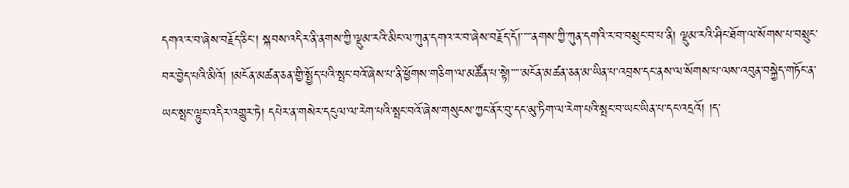དགའ་ར་བ་ཞེས་བརྗོད་ཅིང་། སྐབས་འདིར་ནི་ནགས་ཀྱི་ལྡུམ་རའི་མིང་ལ་ཀུན་དགའ་ར་བ་ཞེས་བརྗོད་དོ།་་་་་ནགས་ཀྱི་ཀུན་དགའི་ར་བ་བསྲུང་བ་པ་ནི། ལྡུམ་རའི་ཤིང་ཐོག་ལ་སོགས་པ་བསྲུང་བར་བྱེད་པའི་མིའོ། །མངོན་མཚན་ཅན་གྱི་སྤྱོད་པའི་སྤང་བའོ་ཞེས་པ་ནི་ཕྱོགས་གཅིག་ལ་མཚོན་པ་སྟེ།་་་་་མངོན་མཚན་ཅན་མ་ཡིན་པ་འབྲས་དང་ནས་ལ་སོགས་པ་ལས་འབུན་བསྐྱེད་གཏོང་ན་ཡང་སྤང་ལྟུང་འདིར་འགྱུར་ཏེ། དཔེར་ན་གསེར་དངུལ་ལ་རེག་པའི་སྤང་བའོ་ཞེས་གསུངས་ཀྱང་ནོར་བུ་དང་མུ་ཏིག་ལ་རེག་པའི་སྤང་བ་ཡང་ཡིན་པ་དང་འདྲའོ། །ད་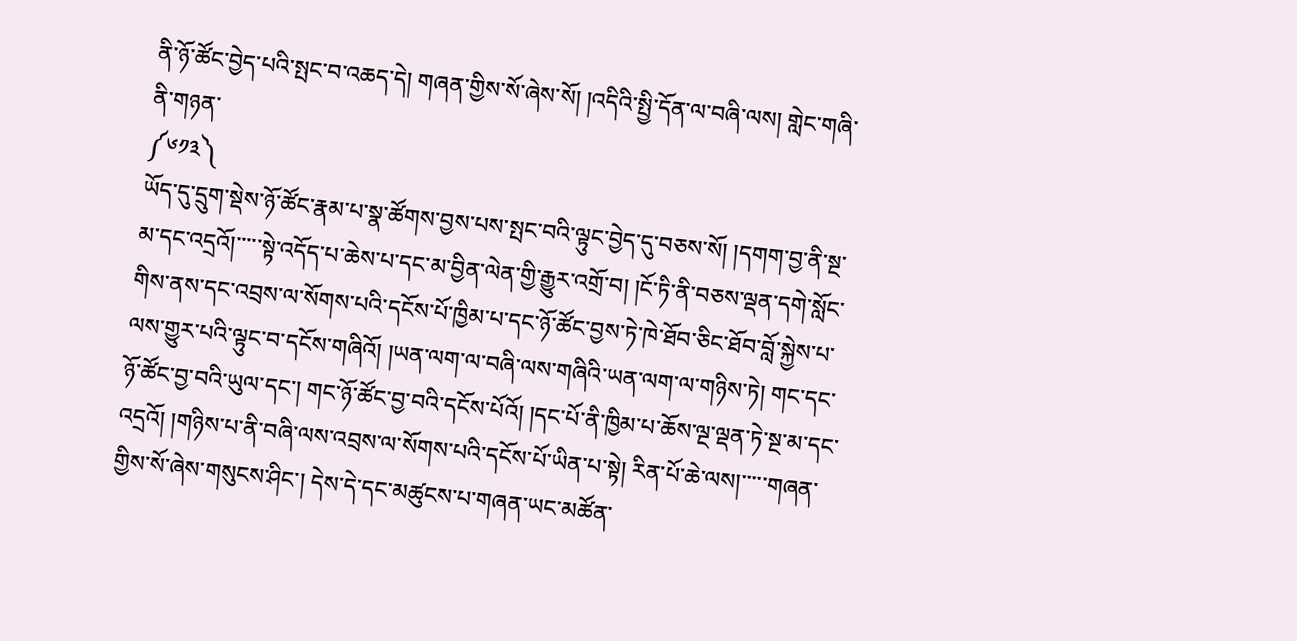ནི་ཉོ་ཚོང་བྱེད་པའི་སྤང་བ་འཆད་དེ། གཞན་གྱིས་སོ་ཞེས་སོ། །འདིའི་སྤྱི་དོན་ལ་བཞི་ལས། གླེང་གཞི་ནི་གཉན་
༼༦༡༣༽
ཡོད་དུ་དྲུག་སྡེས་ཉོ་ཚོང་རྣམ་པ་སྣ་ཚོགས་བྱས་པས་སྤང་བའི་ལྟུང་བྱེད་དུ་བཅས་སོ། །དགག་བྱ་ནི་སྔ་མ་དང་འདྲའོ།་་་་་སྟེ་འདོད་པ་ཆེས་པ་དང་མ་བྱིན་ལེན་གྱི་རྒྱུར་འགྲོ་བ། །ངོ་ཏི་ནི་བཅས་ལྡན་དགེ་སློང་གིས་ནས་དང་འབྲས་ལ་སོགས་པའི་དངོས་པོ་ཁྱིམ་པ་དང་ཉོ་ཚོང་བྱས་ཏེ་ཁེ་ཐོབ་ཅིང་ཐོབ་བློ་སྐྱེས་པ་ལས་གྱུར་པའི་ལྟུང་བ་དངོས་གཞིའོ། །ཡན་ལག་ལ་བཞི་ལས་གཞིའི་ཡན་ལག་ལ་གཉིས་ཏེ། གང་དང་ཉོ་ཚོང་བྱ་བའི་ཡུལ་དང་། གང་ཉོ་ཚོང་བྱ་བའི་དངོས་པོའོ། །དང་པོ་ནི་ཁྱིམ་པ་ཆོས་ལྔ་ལྡན་ཏེ་སྔ་མ་དང་འདྲའོ། །གཉིས་པ་ནི་བཞི་ལས་འབྲས་ལ་སོགས་པའི་དངོས་པོ་ཡིན་པ་སྟེ། རིན་པོ་ཆེ་ལས།་་་་་གཞན་གྱིས་སོ་ཞེས་གསུངས་ཤིང་། དེས་དེ་དང་མཚུངས་པ་གཞན་ཡང་མཚོན་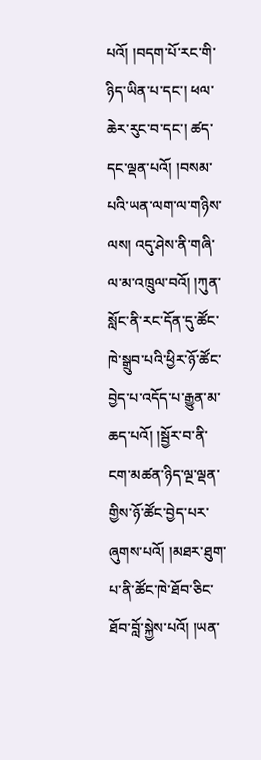པའོ། །བདག་པོ་རང་གི་ཉིད་ཡིན་པ་དང་། ཕལ་ཆེར་རུང་བ་དང་། ཚད་དང་ལྡན་པའོ། །བསམ་པའི་ཡན་ལག་ལ་གཉིས་ལས། འདུ་ཤེས་ནི་གཞི་ལ་མ་འཁྲུལ་བའོ། །ཀུན་སློང་ནི་རང་དོན་དུ་ཚོང་ཁེ་སྒྲུབ་པའི་ཕྱིར་ཉོ་ཚོང་བྱེད་པ་འདོད་པ་རྒྱུན་མ་ཆད་པའོ། །སྦྱོར་བ་ནི་ངག་མཚན་ཉིད་ལྔ་ལྡན་གྱིས་ཉོ་ཚོང་བྱེད་པར་ཞུགས་པའོ། །མཐར་ཐུག་པ་ནི་ཚོང་ཁེ་ཐོབ་ཅིང་ཐོབ་བློ་སྐྱེས་པའོ། །ཡན་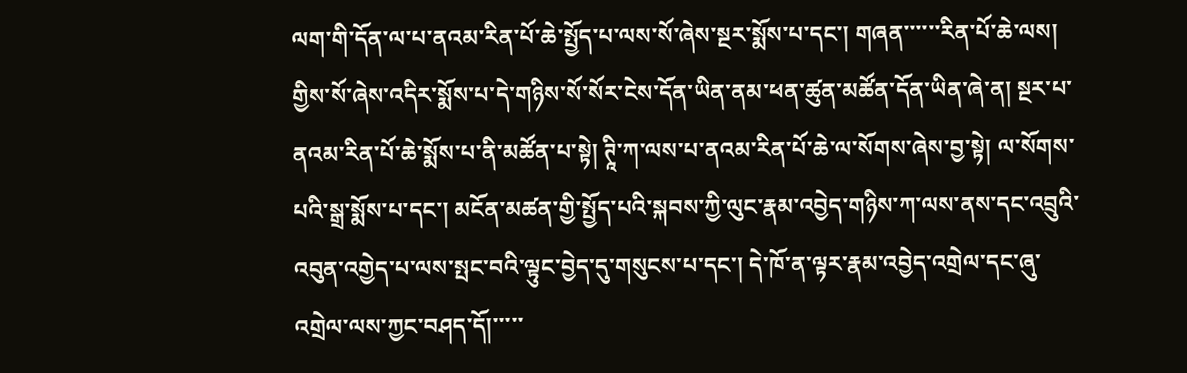ལག་གི་དོན་ལ་པ་ནའམ་རིན་པོ་ཆེ་སྤྱོད་པ་ལས་སོ་ཞེས་སྔར་སྨོས་པ་དང་། གཞན་་་་་་རིན་པོ་ཆེ་ལས། གྱིས་སོ་ཞེས་འདིར་སྨོས་པ་དེ་གཉིས་སོ་སོར་ངེས་དོན་ཡིན་ནམ་ཕན་ཚུན་མཚོན་དོན་ཡིན་ཞེ་ན། སྔར་པ་ནའམ་རིན་པོ་ཆེ་སྨོས་པ་ནི་མཚོན་པ་སྟེ། ཊཱི་ཀ་ལས་པ་ནའམ་རིན་པོ་ཆེ་ལ་སོགས་ཞེས་བྱ་སྟེ། ལ་སོགས་པའི་སྒྲ་སྨོས་པ་དང་། མངོན་མཚན་གྱི་སྤྱོད་པའི་སྐབས་ཀྱི་ལུང་རྣམ་འབྱེད་གཉིས་ཀ་ལས་ནས་དང་འབྲུའི་འབུན་འགྱེད་པ་ལས་སྤང་བའི་ལྟུང་བྱེད་དུ་གསུངས་པ་དང་། དེ་ཁོ་ན་ལྟར་རྣམ་འབྱེད་འགྲེལ་དང་ཞུ་འགྲེལ་ལས་ཀྱང་བཤད་དོ།་་་་་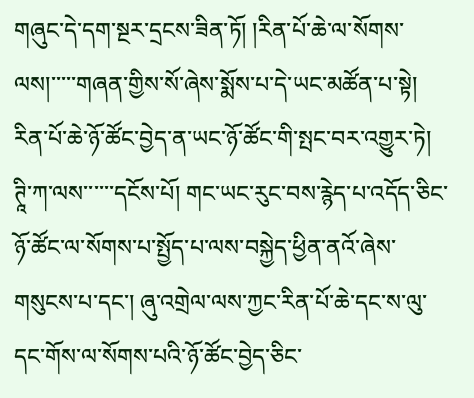གཞུང་དེ་དག་སྔར་དྲངས་ཟིན་ཏོ། །རིན་པོ་ཆེ་ལ་སོགས་ལས།་་་་་གཞན་གྱིས་སོ་ཞེས་སྨོས་པ་དེ་ཡང་མཚོན་པ་སྟེ། རིན་པོ་ཆེ་ཉོ་ཚོང་བྱེད་ན་ཡང་ཉོ་ཚོང་གི་སྤང་བར་འགྱུར་ཏེ། ཊཱི་ཀ་ལས་་་་་་དངོས་པོ། གང་ཡང་རུང་བས་རྙེད་པ་འདོད་ཅིང་ཉོ་ཚོང་ལ་སོགས་པ་སྤྱོད་པ་ལས་བསྐྱེད་ཕྱིན་ནའོ་ཞེས་གསུངས་པ་དང་། ཞུ་འགྲེལ་ལས་ཀྱང་རིན་པོ་ཆེ་དང་ས་ལུ་དང་གོས་ལ་སོགས་པའི་ཉོ་ཚོང་བྱེད་ཅིང་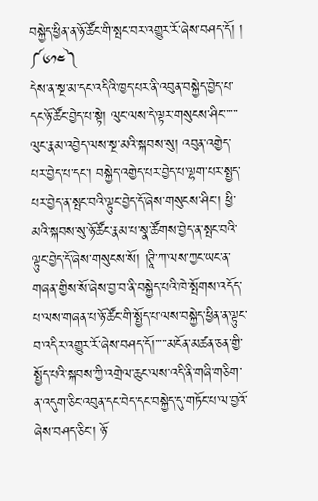བསྐྱེད་ཕྱིན་ན་ཉོ་ཚོང་གི་སྤང་བར་འགྱུར་རོ་ཞེས་བཤད་དོ། །
༼༦༡༤༽
དེས་ན་སྔ་མ་དང་འདིའི་ཁྱད་པར་ནི་འབུན་བསྐྱེད་བྱེད་པ་དང་ཉོ་ཚོང་བྱེད་པ་སྟེ། ལུང་ལས་དེ་ལྟར་གསུངས་ཤིང་་་་་་ལུང་རྣམ་འབྱེད་ལས་སྔ་མའི་སྐབས་སུ། འབུན་འགྱེད་པར་བྱེད་པ་དང་། བསྐྱེད་འགྱེད་པར་བྱེད་པ་ལྷག་པར་སྤྱད་པར་བྱེད་ན་སྤང་བའི་ལྟུང་བྱེད་དོ་ཞེས་གསུངས་ཤིང་། ཕྱི་མའི་སྐབས་སུ་ཉོ་ཚོང་རྣམ་པ་སྣ་ཚོགས་བྱེད་ན་སྤང་བའི་ལྟུང་བྱེད་དོ་ཞེས་གསུངས་སོ། །ཊཱི་ཀ་ལས་ཀྱང་ཡང་ན་གཞན་གྱིས་སོ་ཞེས་བྱ་བ་ནི་བསྐྱེད་པའི་ཁེ་སྤོགས་འདོད་པ་ལས་གཞན་པ་ཉོ་ཚོང་གི་སྤྱོད་པ་ལས་བསྐྱེད་ཕྱིན་ན་ལྟུང་བ་འདིར་འགྱུར་རོ་ཞེས་བཤད་དོ།་་་་་མངོན་མཚན་ཅན་གྱི་སྤྱོད་པའི་སྐབས་ཀྱི་འགྲེལ་ཆུང་ལས་འདི་ནི་གཞི་གཅིག་ན་འདུག་ཅིང་འབུན་དང་བེད་དང་བསྐྱེད་དུ་གཏོང་པ་ལ་བྱའོ་ཞེས་བཤད་ཅིང་། ཉོ་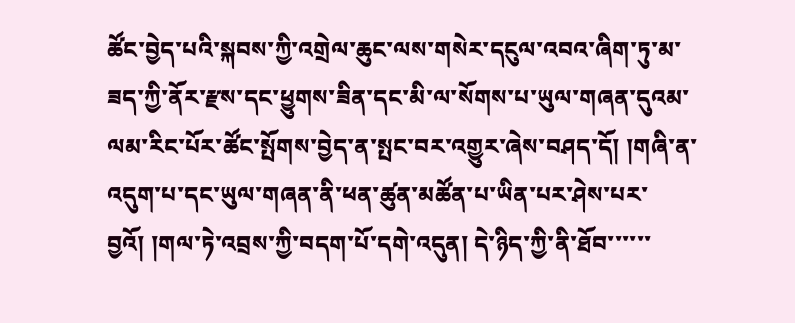ཚོང་བྱེད་པའི་སྐབས་ཀྱི་འགྲེལ་ཆུང་ལས་གསེར་དངུལ་འབའ་ཞིག་ཏུ་མ་ཟད་ཀྱི་ནོར་རྫས་དང་ཕྱུགས་ཟིན་དང་མི་ལ་སོགས་པ་ཡུལ་གཞན་དུའམ་ལམ་རིང་པོར་ཚོང་སྤོགས་བྱེད་ན་སྤང་བར་འགྱུར་ཞེས་བཤད་དོ། །གཞི་ན་འདུག་པ་དང་ཡུལ་གཞན་ནི་ཕན་ཚུན་མཚོན་པ་ཡིན་པར་ཤེས་པར་བྱའོ། །གལ་ཏེ་འབྲས་ཀྱི་བདག་པོ་དགེ་འདུན། དེ་ཉིད་ཀྱི་ནི་ཐོབ་་་་་་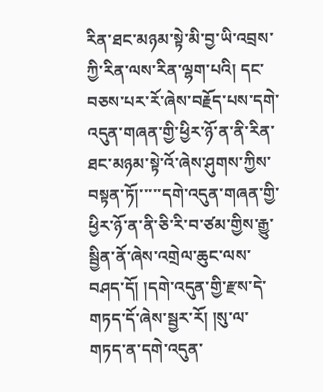རིན་ཐང་མཉམ་སྟེ་མི་བྱ་ཡི་འབྲས་ཀྱི་རིན་ལས་རིན་ལྷག་པའི། དང་བཅས་པར་རོ་ཞེས་བརྗོད་པས་དགེ་འདུན་གཞན་གྱི་ཕྱིར་ཉོ་ན་ནི་རིན་ཐང་མཉམ་སྟེ་འོ་ཞེས་ཤུགས་ཀྱིས་བསྟན་ཏོ།་་་་་དགེ་འདུན་གཞན་གྱི་ཕྱིར་ཉོ་ན་ནི་ཅི་རི་བ་ཙམ་གྱིས་རྒྱུ་སྦྱིན་ནོ་ཞེས་འགྲེལ་ཆུང་ལས་བཤད་དོ། །དགེ་འདུན་གྱི་རྫས་དེ་གཏད་དོ་ཞེས་སྦྱར་རོ། །སུ་ལ་གཏད་ན་དགེ་འདུན་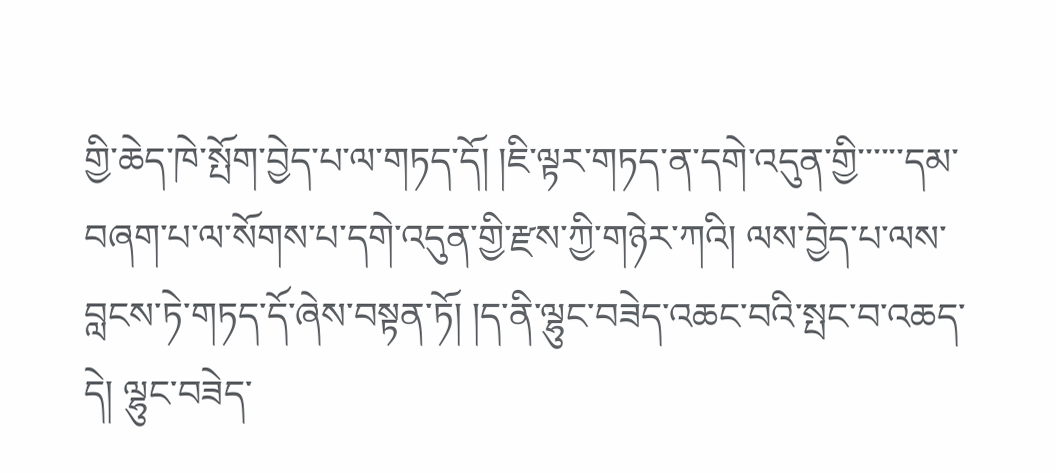གྱི་ཆེད་ཁེ་སྤོག་བྱེད་པ་ལ་གཏད་དོ། །ཇི་ལྟར་གཏད་ན་དགེ་འདུན་གྱི་་་་་་དམ་བཞག་པ་ལ་སོགས་པ་དགེ་འདུན་གྱི་རྫས་ཀྱི་གཉེར་ཀའི། ལས་བྱེད་པ་ལས་བླངས་ཏེ་གཏད་དོ་ཞེས་བསྟན་ཏོ། །ད་ནི་ལྷུང་བཟེད་འཆང་བའི་སྤང་བ་འཆད་དེ། ལྷུང་བཟེད་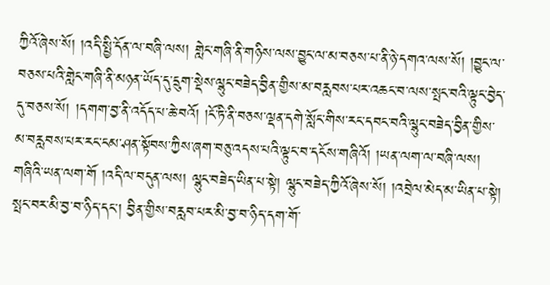ཀྱིའོ་ཞེས་སོ། །འདི་སྤྱི་དོན་ལ་བཞི་ལས། གླེང་གཞི་ནི་གཉིས་ལས་བྱུང་ལ་མ་བཅས་པ་ནི་ཉེ་དགའ་ལས་སོ། །བྱུང་ལ་བཅས་པའི་གླེང་གཞི་ནི་མཉན་ཡོད་དུ་དྲུག་སྡེས་ལྷུང་བཟེད་བྱིན་གྱིས་མ་བརླབས་པར་འཆང་བ་ལས་སྤང་བའི་ལྟུང་བྱེད་དུ་བཅས་སོ། །དགག་བྱ་ནི་འདོད་པ་ཆེ་བའོ། །ངོ་ཏི་ནི་བཅས་ལྡན་དགེ་སློང་གིས་རང་དབང་བའི་ལྷུང་བཟེད་བྱིན་གྱིས་མ་བརླབས་པར་རང་ངམ་ཤན་སྟོབས་ཀྱིས་ཞག་བཅུ་འདས་པའི་ལྟུང་བ་དངོས་གཞིའོ། །ཡན་ལག་ལ་བཞི་ལས། གཞིའི་ཡན་ལག་གོ །འདི་ལ་བདུན་ལས། ལྷུང་བཟེད་ཡིན་པ་སྟེ། ལྷུང་བཟེད་ཀྱིའོ་ཞེས་སོ། །འབྲེལ་མེད་མ་ཡིན་པ་སྟེ། སྤང་བར་མི་བྱ་བ་ཉིད་དང་། བྱིན་གྱིས་བརླབ་པར་མི་བྱ་བ་ཉིད་དག་གོ་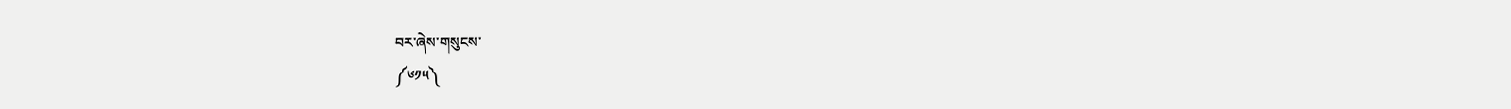བར་ཞེས་གསུངས་
༼༦༡༥༽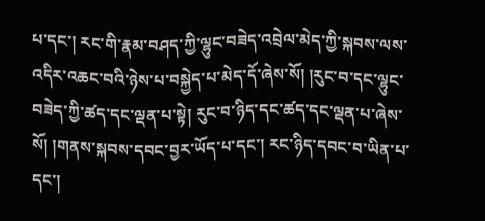པ་དང་། རང་གི་རྣམ་བཤད་ཀྱི་ལྷུང་བཟེད་འབྲེལ་མེད་ཀྱི་སྐབས་ལས་འདིར་འཆང་བའི་ཉེས་པ་བསྐྱེད་པ་མེད་དོ་ཞེས་སོ། །རུང་བ་དང་ལྷུང་བཟེད་ཀྱི་ཚད་དང་ལྡན་པ་སྟེ། རུང་བ་ཉིད་དང་ཚད་དང་ལྡན་པ་ཞེས་སོ། །གནས་སྐབས་དབང་བྱར་ཡོད་པ་དང་། རང་ཉིད་དབང་བ་ཡིན་པ་དང་།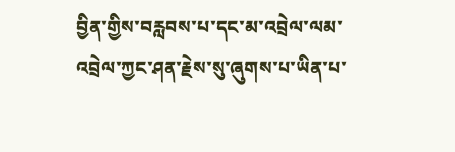བྱིན་གྱིས་བརླབས་པ་དང་མ་འབྲེལ་ལམ་འབྲེལ་ཀྱང་ཤན་རྗེས་སུ་ཞུགས་པ་ཡིན་པ་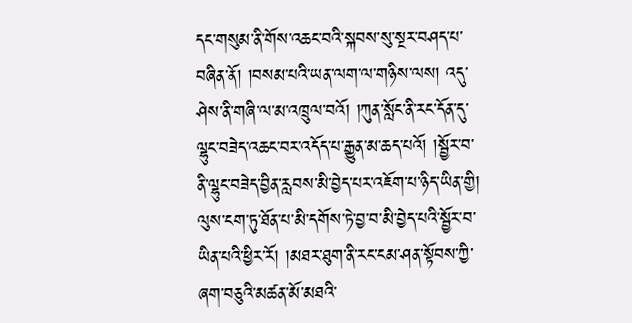དང་གསུམ་ནི་གོས་འཆང་བའི་སྐབས་སུ་སྔར་བཤད་པ་བཞིན་ནོ། །བསམ་པའི་ཡན་ལག་ལ་གཉིས་ལས། འདུ་ཤེས་ནི་གཞི་ལ་མ་འཁྲུལ་བའོ། །ཀུན་སློང་ནི་རང་དོན་དུ་ལྷུང་བཟེད་འཆང་བར་འདོད་པ་རྒྱུན་མ་ཆད་པའོ། །སྦྱོར་བ་ནི་ལྷུང་བཟེད་བྱིན་རླབས་མི་བྱེད་པར་འཇོག་པ་ཉིད་ཡིན་གྱི། ལུས་ངག་ཏུ་ཐོན་པ་མི་དགོས་ཏེ་བྱ་བ་མི་བྱེད་པའི་སྦྱོར་བ་ཡིན་པའི་ཕྱིར་རོ། །མཐར་ཐུག་ནི་རང་ངམ་ཤན་སྟོབས་ཀྱི་ཞག་བཅུའི་མཚན་མོ་མཐའི་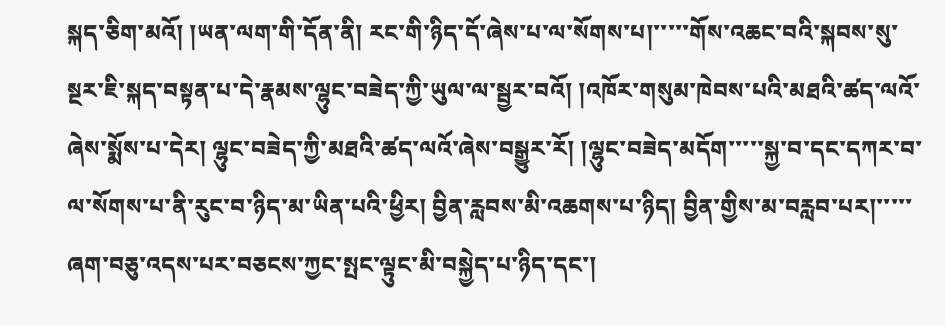སྐད་ཅིག་མའོ། །ཡན་ལག་གི་དོན་ནི། རང་གི་ཉིད་དོ་ཞེས་པ་ལ་སོགས་པ།་་་་་གོས་འཆང་བའི་སྐབས་སུ་སྔར་ཇི་སྐད་བསྟན་པ་དེ་རྣམས་ལྷུང་བཟེད་ཀྱི་ཡུལ་ལ་སྦྱར་བའོ། །འཁོར་གསུམ་ཁེབས་པའི་མཐའི་ཚད་ལའོ་ཞེས་སྨོས་པ་དེར། ལྷུང་བཟེད་ཀྱི་མཐའི་ཚད་ལའོ་ཞེས་བསྒྱུར་རོ། །ལྷུང་བཟེད་མདོག་་་་་སྐྱ་བ་དང་དཀར་བ་ལ་སོགས་པ་ནི་རུང་བ་ཉིད་མ་ཡིན་པའི་ཕྱིར། བྱིན་རླབས་མི་འཆགས་པ་ཉིད། བྱིན་གྱིས་མ་བརླབ་པར།་་་་་ཞག་བཅུ་འདས་པར་བཅངས་ཀྱང་སྤང་ལྟུང་མི་བསྐྱེད་པ་ཉིད་དང་།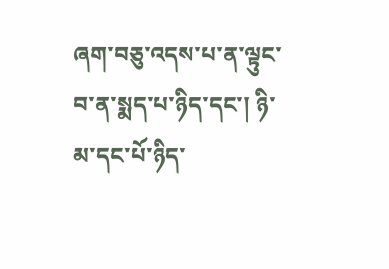ཞག་བཅུ་འདས་པ་ན་ལྟུང་བ་ན་སྨད་པ་ཉིད་དང་། ཉི་མ་དང་པོ་ཉིད་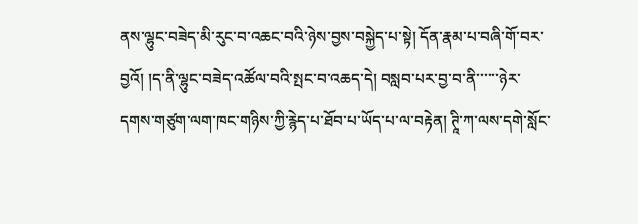ནས་ལྷུང་བཟེད་མི་རུང་བ་འཆང་བའི་ཉེས་བྱས་བསྐྱེད་པ་སྟེ། དོན་རྣམ་པ་བཞི་གོ་བར་བྱའོ། །ད་ནི་ལྷུང་བཟེད་འཚོལ་བའི་སྤང་བ་འཆད་དེ། བསླབ་པར་བྱ་བ་ནི་་་་་་ཉེར་དགས་གཙུག་ལག་ཁང་གཉིས་ཀྱི་རྙེད་པ་ཐོབ་པ་ཡོད་པ་ལ་བརྟེན། ཊཱི་ཀ་ལས་དགེ་སློང་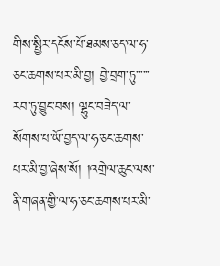གིས་སྤྱིར་དངོས་པོ་ཐམས་ཅད་ལ་ཧ་ཅང་ཆགས་པར་མི་བྱ། བྱེ་བྲག་ཏུ་་་་་་རབ་ཏུ་བྱུང་བས། ལྷུང་བཟེད་ལ་སོགས་པ་ཡོ་བྱད་ལ་ཧ་ཅང་ཆགས་པར་མི་བྱ་ཞེས་སོ། །འགྲེལ་ཆུང་ལས་ནི་གཞན་གྱི་ལ་ཧ་ཅང་ཆགས་པར་མི་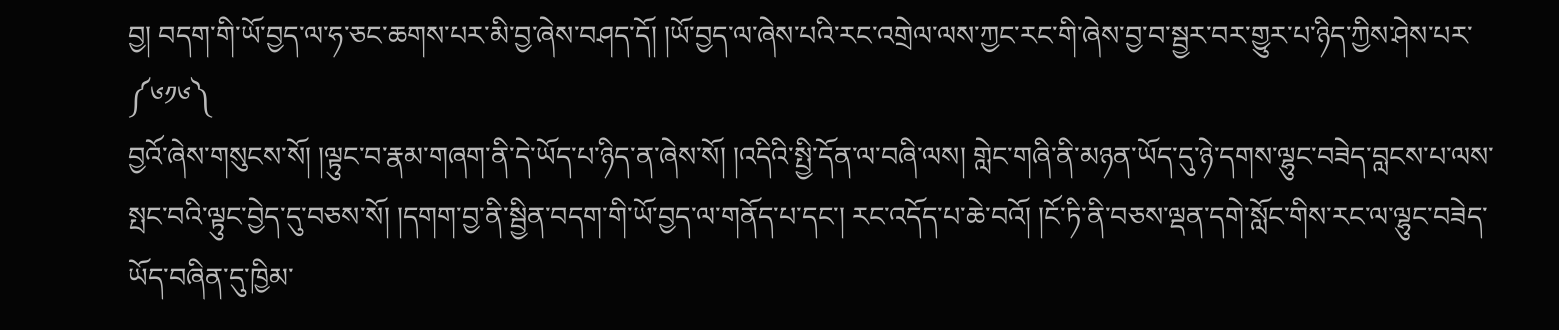བྱ། བདག་གི་ཡོ་བྱད་ལ་ཧ་ཅང་ཆགས་པར་མི་བྱ་ཞེས་བཤད་དོ། །ཡོ་བྱད་ལ་ཞེས་པའི་རང་འགྲེལ་ལས་ཀྱང་རང་གི་ཞེས་བྱ་བ་སྦྱར་བར་གྱུར་པ་ཉིད་ཀྱིས་ཤེས་པར་
༼༦༡༦༽
བྱའོ་ཞེས་གསུངས་སོ། །ལྟུང་བ་རྣམ་གཞག་ནི་དེ་ཡོད་པ་ཉིད་ན་ཞེས་སོ། །འདིའི་སྤྱི་དོན་ལ་བཞི་ལས། གླེང་གཞི་ནི་མཉན་ཡོད་དུ་ཉེ་དགས་ལྷུང་བཟེད་བླངས་པ་ལས་སྤང་བའི་ལྟུང་བྱེད་དུ་བཅས་སོ། །དགག་བྱ་ནི་སྦྱིན་བདག་གི་ཡོ་བྱད་ལ་གནོད་པ་དང་། རང་འདོད་པ་ཆེ་བའོ། །ངོ་ཏི་ནི་བཅས་ལྡན་དགེ་སློང་གིས་རང་ལ་ལྷུང་བཟེད་ཡོད་བཞིན་དུ་ཁྱིམ་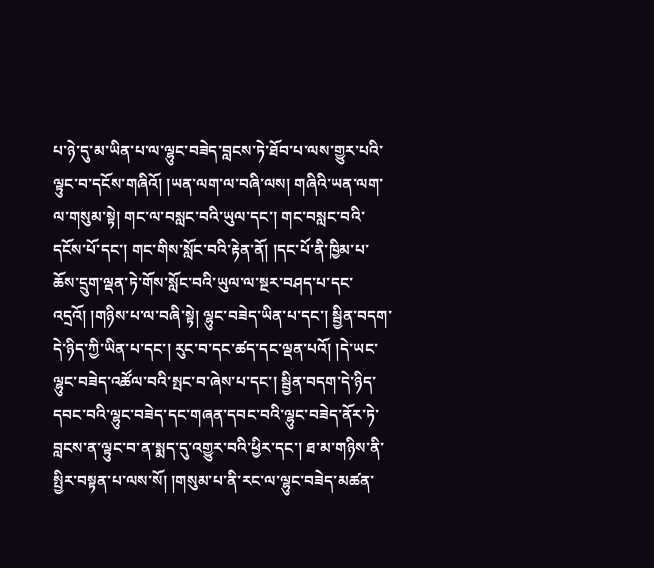པ་ཉེ་དུ་མ་ཡིན་པ་ལ་ལྷུང་བཟེད་བླངས་ཏེ་ཐོབ་པ་ལས་གྱུར་པའི་ལྟུང་བ་དངོས་གཞིའོ། །ཡན་ལག་ལ་བཞི་ལས། གཞིའི་ཡན་ལག་ལ་གསུམ་སྟེ། གང་ལ་བསླང་བའི་ཡུལ་དང་། གང་བསླང་བའི་དངོས་པོ་དང་། གང་གིས་སློང་བའི་རྟེན་ནོ། །དང་པོ་ནི་ཁྱིམ་པ་ཆོས་དྲུག་ལྡན་ཏེ་གོས་སློང་བའི་ཡུལ་ལ་སྔར་བཤད་པ་དང་འདྲའོ། །གཉིས་པ་ལ་བཞི་སྟེ། ལྷུང་བཟེད་ཡིན་པ་དང་། སྦྱིན་བདག་དེ་ཉིད་ཀྱི་ཡིན་པ་དང་། རུང་བ་དང་ཚད་དང་ལྡན་པའོ། །དེ་ཡང་ལྷུང་བཟེད་འཚོལ་བའི་སྤང་བ་ཞེས་པ་དང་། སྦྱིན་བདག་དེ་ཉིད་དབང་བའི་ལྷུང་བཟེད་དང་གཞན་དབང་བའི་ལྷུང་བཟེད་ནོར་ཏེ་བླངས་ན་ལྟུང་བ་ན་སྨད་དུ་འགྱུར་བའི་ཕྱིར་དང་། ཐ་མ་གཉིས་ནི་སྤྱིར་བསྟན་པ་ལས་སོ། །གསུམ་པ་ནི་རང་ལ་ལྷུང་བཟེད་མཚན་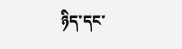ཉིད་དང་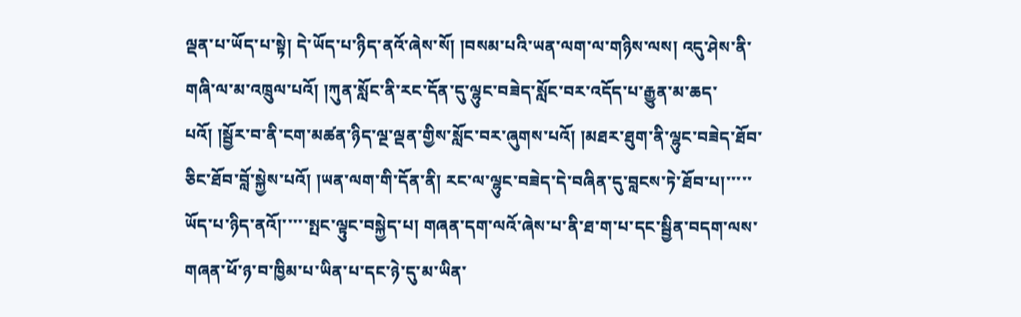ལྡན་པ་ཡོད་པ་སྟེ། དེ་ཡོད་པ་ཉིད་ནའོ་ཞེས་སོ། །བསམ་པའི་ཡན་ལག་ལ་གཉིས་ལས། འདུ་ཤེས་ནི་གཞི་ལ་མ་འཁྲུལ་པའོ། །ཀུན་སློང་ནི་རང་དོན་དུ་ལྷུང་བཟེད་སློང་བར་འདོད་པ་རྒྱུན་མ་ཆད་པའོ། །སྦྱོར་བ་ནི་ངག་མཚན་ཉིད་ལྔ་ལྡན་གྱིས་སློང་བར་ཞུགས་པའོ། །མཐར་ཐུག་ནི་ལྷུང་བཟེད་ཐོབ་ཅིང་ཐོབ་བློ་སྐྱེས་པའོ། །ཡན་ལག་གི་དོན་ནི། རང་ལ་ལྷུང་བཟེད་དེ་བཞིན་དུ་བླངས་ཏེ་ཐོབ་པ།་་་་་ཡོད་པ་ཉིད་ནའོ།་་་་་སྤང་ལྟུང་བསྐྱེད་པ། གཞན་དག་ལའོ་ཞེས་པ་ནི་ཐ་ག་པ་དང་སྦྱིན་བདག་ལས་གཞན་ཕོ་ཉ་བ་ཁྱིམ་པ་ཡིན་པ་དང་ཉེ་དུ་མ་ཡིན་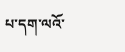པ་དག་ལའོ་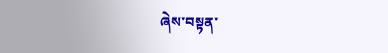ཞེས་བསྟན་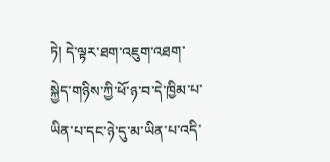ཏེ། དེ་ལྟར་ཐག་འཇུག་འཐག་སྐྱེད་གཉིས་ཀྱི་ཕོ་ཉ་བ་དེ་ཁྱིམ་པ་ཡིན་པ་དང་ཉེ་དུ་མ་ཡིན་པ་འདི་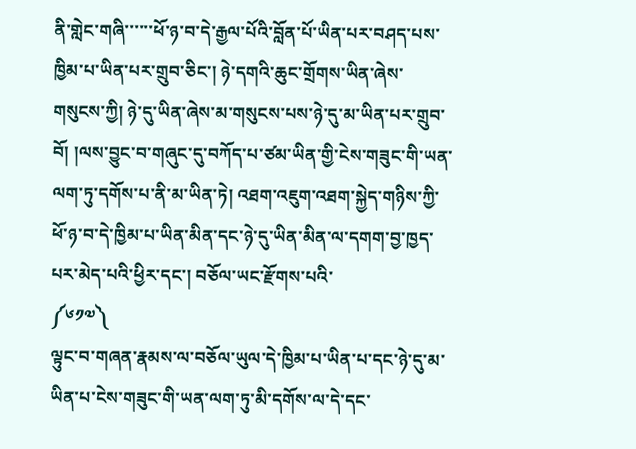ནི་གླེང་གཞི་་་་་་ཕོ་ཉ་བ་དེ་རྒྱལ་པོའི་བློན་པོ་ཡིན་པར་བཤད་པས་ཁྱིམ་པ་ཡིན་པར་གྲུབ་ཅིང་། ཉེ་དགའི་ཆུང་གྲོགས་ཡིན་ཞེས་གསུངས་ཀྱི། ཉེ་དུ་ཡིན་ཞེས་མ་གསུངས་པས་ཉེ་དུ་མ་ཡིན་པར་གྲུབ་བོ། །ལས་བྱུང་བ་གཞུང་དུ་བཀོད་པ་ཙམ་ཡིན་གྱི་ངེས་གཟུང་གི་ཡན་ལག་ཏུ་དགོས་པ་ནི་མ་ཡིན་ཏེ། འཐག་འཇུག་འཐག་སྐྱེད་གཉིས་ཀྱི་ཕོ་ཉ་བ་དེ་ཁྱིམ་པ་ཡིན་མིན་དང་ཉེ་དུ་ཡིན་མིན་ལ་དགག་བྱ་ཁྱད་པར་མེད་པའི་ཕྱིར་དང་། བཅོལ་ཡང་རྫོགས་པའི་
༼༦༡༧༽
ལྟུང་བ་གཞན་རྣམས་ལ་བཅོལ་ཡུལ་དེ་ཁྱིམ་པ་ཡིན་པ་དང་ཉེ་དུ་མ་ཡིན་པ་ངེས་གཟུང་གི་ཡན་ལག་ཏུ་མི་དགོས་ལ་དེ་དང་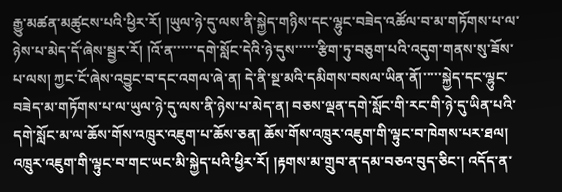རྒྱུ་མཚན་མཚུངས་པའི་ཕྱིར་རོ། །ཡུལ་ཉེ་དུ་ལས་ནི་སྐྱེད་གཉིས་དང་ལྷུང་བཟེད་འཚོལ་བ་མ་གཏོགས་པ་ལ་ཉེས་པ་མེད་དོ་ཞེས་སྦྱར་རོ། །འོ་ན་་་་་་དགེ་སློང་དེའི་ཉེ་དུས་་་་་་རྩིག་ཏུ་བཅུག་པའི་འདུག་གནས་སུ་ཟོས་པ་ལས། ཀྱང་ངོ་ཞེས་འབྱུང་བ་དང་འགལ་ཞེ་ན། དེ་ནི་སྔ་མའི་དམིགས་བསལ་ཡིན་ནོ།་་་་་སྐྱེད་དང་ལྷུང་བཟེད་མ་གཏོགས་པ་ལ་ཡུལ་ཉེ་དུ་ལས་ནི་ཉེས་པ་མེད་ན། བཅས་ལྡན་དགེ་སློང་གི་རང་གི་ཉེ་དུ་ཡིན་པའི་དགེ་སློང་མ་ལ་ཆོས་གོས་འཁྲུར་འཇུག་པ་ཆོས་ཅན། ཆོས་གོས་འཁྲུར་འཇུག་གི་ལྟུང་བ་ཁེགས་པར་ཐལ། འཁྲུར་འཇུག་གི་ལྟུང་བ་གང་ཡང་མི་སྐྱེད་པའི་ཕྱིར་རོ། །རྟགས་མ་གྲུབ་ན་དམ་བཅའ་བུད་ཅིང་། འདོད་ན་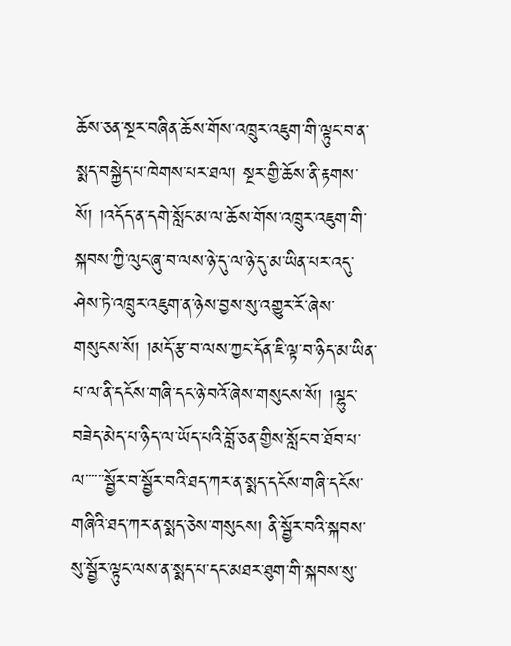ཆོས་ཅན་སྔར་བཞིན་ཆོས་གོས་འཁྲུར་འཇུག་གི་ལྟུང་བ་ན་སྨད་བསྐྱེད་པ་ཁེགས་པར་ཐལ། སྔར་གྱི་ཆོས་ནི་རྟགས་སོ། །འདོད་ན་དགེ་སློང་མ་ལ་ཆོས་གོས་འཁྲུར་འཇུག་གི་སྐབས་ཀྱི་ལུང་ཞུ་བ་ལས་ཉེ་དུ་ལ་ཉེ་དུ་མ་ཡིན་པར་འདུ་ཤེས་ཏེ་འཁྲུར་འཇུག་ན་ཉེས་བྱས་སུ་འགྱུར་རོ་ཞེས་གསུངས་སོ། །མདོ་རྩ་བ་ལས་ཀྱང་དོན་ཇི་ལྟ་བ་ཉིད་མ་ཡིན་པ་ལ་ནི་དངོས་གཞི་དང་ཉེ་བའོ་ཞེས་གསུངས་སོ། །ལྷུང་བཟེད་མེད་པ་ཉིད་ལ་ཡོད་པའི་བློ་ཅན་གྱིས་སློང་བ་ཐོབ་པ་ལ་་་་་་སྦྱོར་བ་སྦྱོར་བའི་ཐད་ཀར་ན་སྨད་དངོས་གཞི་དངོས་གཞིའི་ཐད་ཀར་ན་སྨད་ཅེས་གསུངས། ནི་སྦྱོར་བའི་སྐབས་སུ་སྦྱོར་ལྟུང་ལས་ན་སྨད་པ་དང་མཐར་ཐུག་གི་སྐབས་སུ་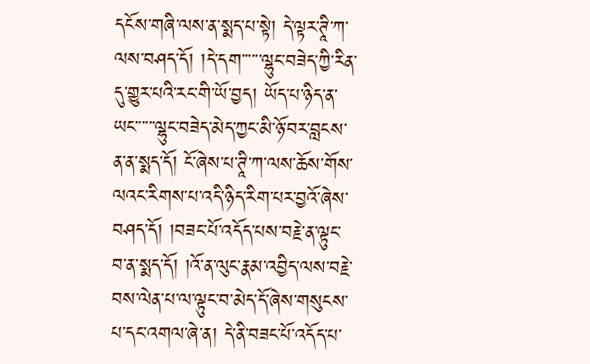དངོས་གཞི་ལས་ན་སྨད་པ་སྟེ། དེ་ལྟར་ཊཱི་ཀ་ལས་བཤད་དོ། །དེ་དག་་་་་་ལྷུང་བཟེད་ཀྱི་རིན་དུ་གྱུར་པའི་རང་གི་ཡོ་བྱད། ཡོད་པ་ཉིད་ན་ཡང་་་་་་ལྷུང་བཟེད་མེད་ཀྱང་མི་ཉོ་བར་བླངས་ན་ན་སྨད་དོ། ངོ་ཞེས་པ་ཊཱི་ཀ་ལས་ཆོས་གོས་ལའང་རིགས་པ་འདི་ཉིད་རིག་པར་བྱའོ་ཞེས་བཤད་དོ། །བཟང་པོ་འདོད་པས་བརྗེ་ན་ལྟུང་བ་ན་སྨད་དོ། །འོ་ན་ལུང་རྣམ་འབྱིད་ལས་བརྗེ་བས་ལེན་པ་ལ་ལྟུང་བ་མེད་དོ་ཞེས་གསུངས་པ་དང་འགལ་ཞེ་ན། དེ་ནི་བཟང་པོ་འདོད་པ་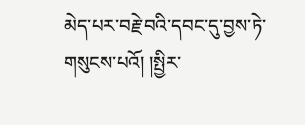མེད་པར་བརྗེ་བའི་དབང་དུ་བྱས་ཏེ་གསུངས་པའོ། །སྤྱིར་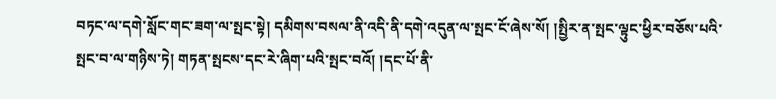བཏང་ལ་དགེ་སློང་གང་ཟག་ལ་སྤང་སྟེ། དམིགས་བསལ་ནི་འདི་ནི་དགེ་འདུན་ལ་སྤང་ངོ་ཞེས་སོ། །སྤྱིར་ན་སྤང་ལྟུང་ཕྱིར་བཅོས་པའི་སྤང་བ་ལ་གཉིས་ཏེ། གཏན་སྤངས་དང་རེ་ཞིག་པའི་སྤང་བའོ། །དང་པོ་ནི་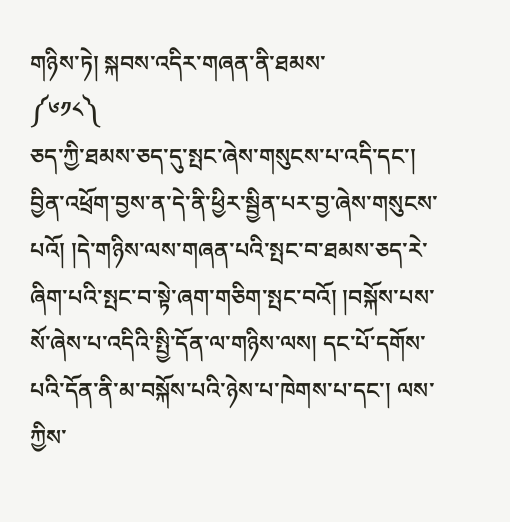གཉིས་ཏེ། སྐབས་འདིར་གཞན་ནི་ཐམས་
༼༦༡༨༽
ཅད་ཀྱི་ཐམས་ཅད་དུ་སྤང་ཞེས་གསུངས་པ་འདི་དང་། བྱིན་འཕྲོག་བྱས་ན་དེ་ནི་ཕྱིར་སྦྱིན་པར་བྱ་ཞེས་གསུངས་པའོ། །དེ་གཉིས་ལས་གཞན་པའི་སྤང་བ་ཐམས་ཅད་རེ་ཞིག་པའི་སྤང་བ་སྟེ་ཞག་གཅིག་སྤང་བའོ། །བསྐོས་པས་སོ་ཞེས་པ་འདིའི་སྤྱི་དོན་ལ་གཉིས་ལས། དང་པོ་དགོས་པའི་དོན་ནི་མ་བསྐོས་པའི་ཉེས་པ་ཁེགས་པ་དང་། ལས་ཀྱིས་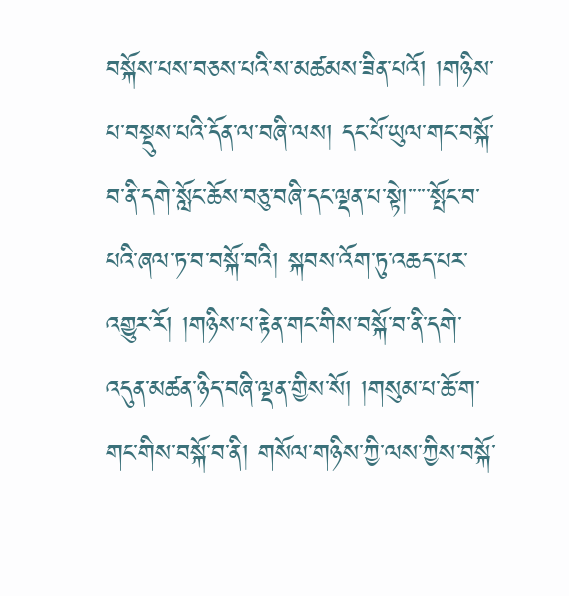བསྐོས་པས་བཅས་པའི་ས་མཚམས་ཟིན་པའོ། །གཉིས་པ་བསྡུས་པའི་དོན་ལ་བཞི་ལས། དང་པོ་ཡུལ་གང་བསྐོ་བ་ནི་དགེ་སློང་ཆོས་བཅུ་བཞི་དང་ལྡན་པ་སྟེ།་་་་་སྤོང་བ་པའི་ཞལ་ཏ་བ་བསྐོ་བའི། སྐབས་འོག་ཏུ་འཆད་པར་འགྱུར་རོ། །གཉིས་པ་རྟེན་གང་གིས་བསྐོ་བ་ནི་དགེ་འདུན་མཚན་ཉིད་བཞི་ལྡན་གྱིས་སོ། །གསུམ་པ་ཆོ་ག་གང་གིས་བསྐོ་བ་ནི། གསོལ་གཉིས་ཀྱི་ལས་ཀྱིས་བསྐོ་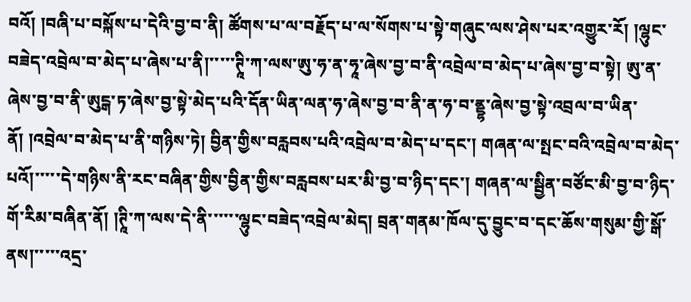བའོ། །བཞི་པ་བསྐོས་པ་དེའི་བྱ་བ་ནི། ཚོགས་པ་ལ་བརྗོད་པ་ལ་སོགས་པ་སྟེ་གཞུང་ལས་ཤེས་པར་འགྱུར་རོ། །ལྷུང་བཟེད་འབྲེལ་བ་མེད་པ་ཞེས་པ་ནི།་་་་་ཊཱི་ཀ་ལས་ཨུ་ཧ་ན་ཧཱ་ཞེས་བྱ་བ་ནི་འབྲེལ་བ་མེད་པ་ཞེས་བྱ་བ་སྟེ། ཨུ་ན་ཞེས་བྱ་བ་ནི་ཨུངྒ་ཏ་ཞེས་བྱ་སྟེ་མེད་པའི་དོན་ཡིན་ལན་ཧ་ཞེས་བྱ་བ་ནི་ན་ཧ་བ་ནྡྷ་ཞེས་བྱ་སྟེ་འབྲལ་བ་ཡིན་ནོ། །འབྲེལ་བ་མེད་པ་ནི་གཉིས་ཏེ། བྱིན་གྱིས་བརླབས་པའི་འབྲེལ་བ་མེད་པ་དང་། གཞན་ལ་སྤང་བའི་འབྲེལ་བ་མེད་པའོ།་་་་་དེ་གཉིས་ནི་རང་བཞིན་གྱིས་བྱིན་གྱིས་བརླབས་པར་མི་བྱ་བ་ཉིད་དང་། གཞན་ལ་སྦྱིན་བཙོང་མི་བྱ་བ་ཉིད་གོ་རིམ་བཞིན་ནོ། །ཊཱི་ཀ་ལས་དེ་ནི་་་་་་ལྷུང་བཟེད་འབྲེལ་མེད། བྲན་གནམ་ཁོལ་དུ་བྱུང་བ་དང་ཆོས་གསུམ་གྱི་སྒོ་ནས།་་་་་འདྲ་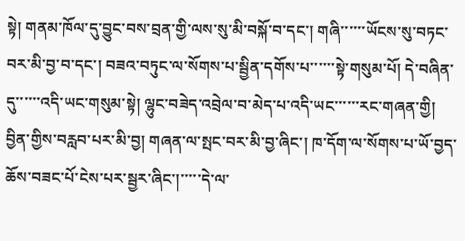སྟེ། གནམ་ཁོལ་དུ་བྱུང་བས་བྲན་གྱི་ལས་སུ་མི་བསྐོ་བ་དང་། གཞི་་་་་་ཡོངས་སུ་བཏང་བར་མི་བྱ་བ་དང་། བཟའ་བཏུང་ལ་སོགས་པ་སྦྱིན་དགོས་པ་་་་་་སྟེ་གསུམ་པོ། དེ་བཞིན་དུ་་་་་་འདི་ཡང་གསུམ་སྟེ། ལྷུང་བཟེད་འབྲེལ་བ་མེད་པ་འདི་ཡང་་་་་་རང་གཞན་གྱི། བྱིན་གྱིས་བརླབ་པར་མི་བྱ། གཞན་ལ་སྤང་བར་མི་བྱ་ཞིང་། ཁ་དོག་ལ་སོགས་པ་ཡོ་བྱད་ཆོས་བཟང་པོ་ངེས་པར་སྦྱར་ཞིང་།་་་་་དེ་ལ་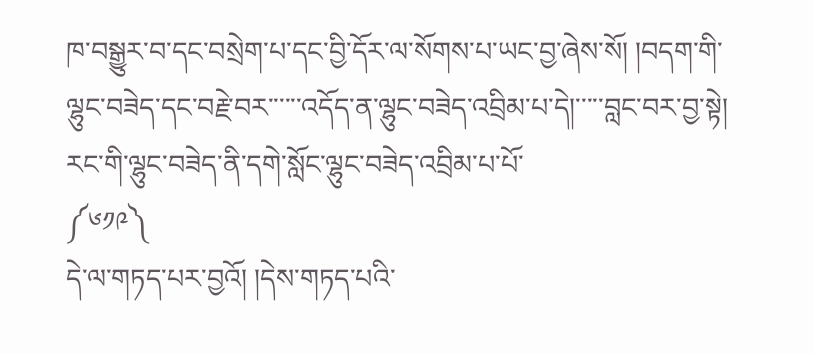ཁ་བསྒྱུར་བ་དང་བསྲེག་པ་དང་བྱི་དོར་ལ་སོགས་པ་ཡང་བྱ་ཞེས་སོ། །བདག་གི་ལྷུང་བཟེད་དང་བརྗེ་བར་་་་་་འདོད་ན་ལྷུང་བཟེད་འབྲིམ་པ་དེ།་་་་་བླང་བར་བྱ་སྟེ། རང་གི་ལྷུང་བཟེད་ནི་དགེ་སློང་ལྷུང་བཟེད་འབྲིམ་པ་པོ་
༼༦༡༩༽
དེ་ལ་གཏད་པར་བྱའོ། །དེས་གཏད་པའི་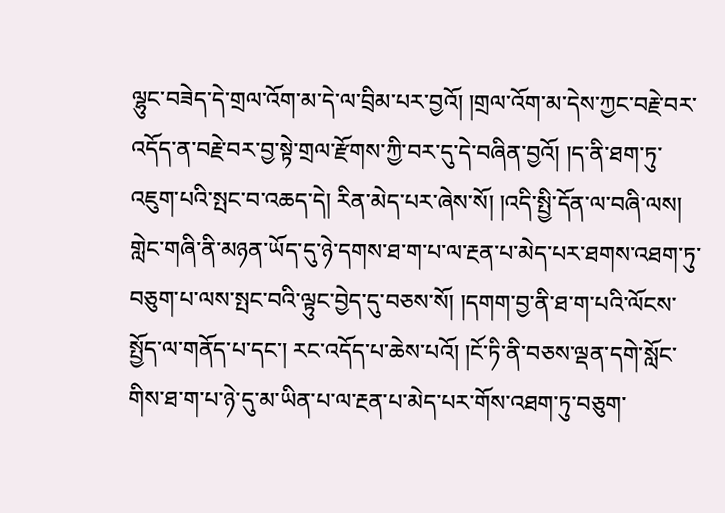ལྷུང་བཟེད་དེ་གྲལ་འོག་མ་དེ་ལ་བྲིམ་པར་བྱའོ། །གྲལ་འོག་མ་དེས་ཀྱང་བརྗེ་བར་འདོད་ན་བརྗེ་བར་བྱ་སྟེ་གྲལ་རྫོགས་ཀྱི་བར་དུ་དེ་བཞིན་བྱའོ། །ད་ནི་ཐག་ཏུ་འཇུག་པའི་སྤང་བ་འཆད་དེ། རིན་མེད་པར་ཞེས་སོ། །འདི་སྤྱི་དོན་ལ་བཞི་ལས། གླེང་གཞི་ནི་མཉན་ཡོད་དུ་ཉེ་དགས་ཐ་ག་པ་ལ་རྔན་པ་མེད་པར་ཐགས་འཐག་ཏུ་བཅུག་པ་ལས་སྤང་བའི་ལྟུང་བྱེད་དུ་བཅས་སོ། །དགག་བྱ་ནི་ཐ་ག་པའི་ལོངས་སྤྱོད་ལ་གནོད་པ་དང་། རང་འདོད་པ་ཆེས་པའོ། །ངོ་ཏི་ནི་བཅས་ལྡན་དགེ་སློང་གིས་ཐ་ག་པ་ཉེ་དུ་མ་ཡིན་པ་ལ་རྔན་པ་མེད་པར་གོས་འཐག་ཏུ་བཅུག་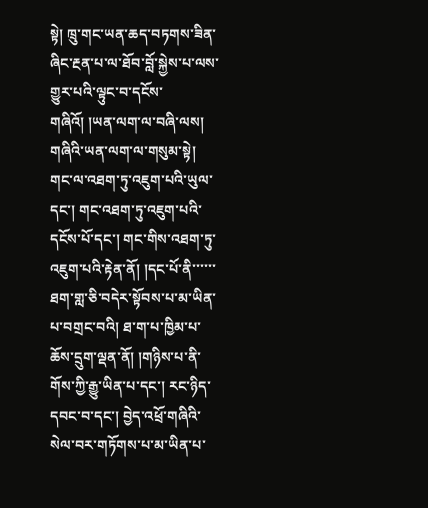སྟེ། ཁྲུ་གང་ཡན་ཆད་བཏགས་ཟིན་ཞིང་རྔན་པ་ལ་ཐོབ་བློ་སྐྱེས་པ་ལས་གྱུར་པའི་ལྟུང་བ་དངོས་གཞིའོ། །ཡན་ལག་ལ་བཞི་ལས། གཞིའི་ཡན་ལག་ལ་གསུམ་སྟེ། གང་ལ་འཐག་ཏུ་འཇུག་པའི་ཡུལ་དང་། གང་འཐག་ཏུ་འཇུག་པའི་དངོས་པོ་དང་། གང་གིས་འཐག་ཏུ་འཇུག་པའི་རྟེན་ནོ། །དང་པོ་ནི་་་་་་ཐག་གླ་ཅི་བདེར་སྟོབས་པ་མ་ཡིན་པ་བགྲང་བའི། ཐ་ག་པ་ཁྱིམ་པ་ཆོས་དྲུག་ལྡན་ནོ། །གཉིས་པ་ནི་གོས་ཀྱི་རྒྱུ་ཡིན་པ་དང་། རང་ཉིད་དབང་བ་དང་། བྱེད་འཕྲོ་གཞིའི་སེལ་བར་གཏོགས་པ་མ་ཡིན་པ་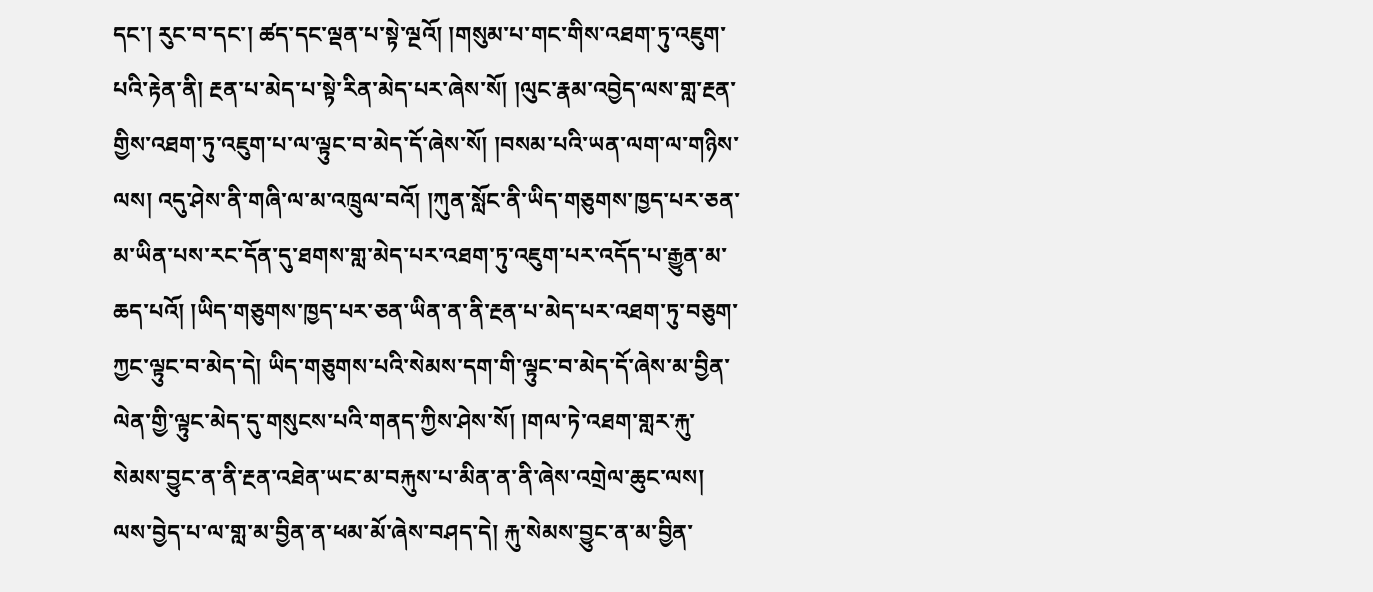དང་། རུང་བ་དང་། ཚད་དང་ལྡན་པ་སྟེ་ལྔའོ། །གསུམ་པ་གང་གིས་འཐག་ཏུ་འཇུག་པའི་རྟེན་ནི། རྔན་པ་མེད་པ་སྟེ་རིན་མེད་པར་ཞེས་སོ། །ལུང་རྣམ་འབྱེད་ལས་གླ་རྔན་གྱིས་འཐག་ཏུ་འཇུག་པ་ལ་ལྟུང་བ་མེད་དོ་ཞེས་སོ། །བསམ་པའི་ཡན་ལག་ལ་གཉིས་ལས། འདུ་ཤེས་ནི་གཞི་ལ་མ་འཁྲུལ་བའོ། །ཀུན་སློང་ནི་ཡིད་གཅུགས་ཁྱད་པར་ཅན་མ་ཡིན་པས་རང་དོན་དུ་ཐགས་གླ་མེད་པར་འཐག་ཏུ་འཇུག་པར་འདོད་པ་རྒྱུན་མ་ཆད་པའོ། །ཡིད་གཅུགས་ཁྱད་པར་ཅན་ཡིན་ན་ནི་རྔན་པ་མེད་པར་འཐག་ཏུ་བཅུག་ཀྱང་ལྟུང་བ་མེད་དེ། ཡིད་གཅུགས་པའི་སེམས་དག་གི་ལྟུང་བ་མེད་དོ་ཞེས་མ་བྱིན་ལེན་གྱི་ལྟུང་མེད་དུ་གསུངས་པའི་གནད་ཀྱིས་ཤེས་སོ། །གལ་ཏེ་འཐག་གླར་རྐུ་སེམས་བྱུང་ན་ནི་རྔན་འཐེན་ཡང་མ་བརྐུས་པ་མིན་ན་ནི་ཞེས་འགྲེལ་ཆུང་ལས། ལས་བྱེད་པ་ལ་གླ་མ་བྱིན་ན་ཕམ་མོ་ཞེས་བཤད་དེ། རྐུ་སེམས་བྱུང་ན་མ་བྱིན་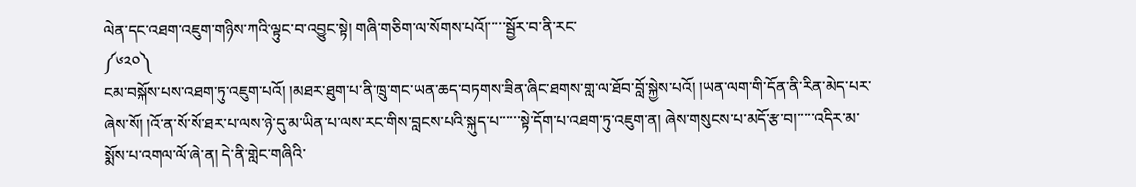ལེན་དང་འཐག་འཇུག་གཉིས་ཀའི་ལྟུང་བ་འབྱུང་སྟེ། གཞི་གཅིག་ལ་སོགས་པའོ།་་་་་སྦྱོར་བ་ནི་རང་
༼༦༢༠༽
ངམ་བསྐོས་པས་འཐག་ཏུ་འཇུག་པའོ། །མཐར་ཐུག་པ་ནི་ཁྲུ་གང་ཡན་ཆད་བཏགས་ཟིན་ཞིང་ཐགས་གླ་ལ་ཐོབ་བློ་སྐྱེས་པའོ། །ཡན་ལག་གི་དོན་ནི་རིན་མེད་པར་ཞེས་སོ། །འོ་ན་སོ་སོ་ཐར་པ་ལས་ཉེ་དུ་མ་ཡིན་པ་ལས་རང་གིས་བླངས་པའི་སྐུད་པ་་་་་་སྟེ་དོག་པ་འཐག་ཏུ་འཇུག་ན། ཞེས་གསུངས་པ་མདོ་རྩ་བ།་་་་་འདིར་མ་སྨོས་པ་འགལ་ལོ་ཞེ་ན། དེ་ནི་གླེང་གཞིའི་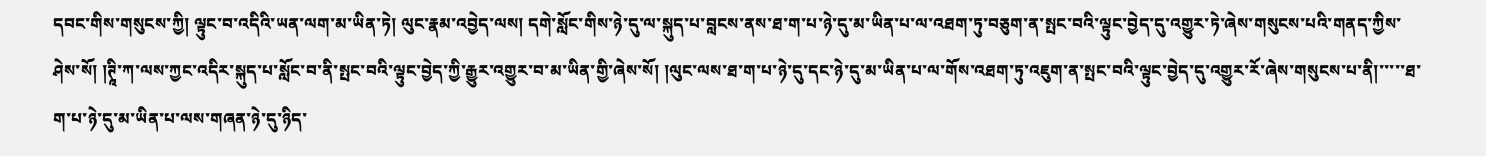དབང་གིས་གསུངས་ཀྱི། ལྟུང་བ་འདིའི་ཡན་ལག་མ་ཡིན་ཏེ། ལུང་རྣམ་འབྱེད་ལས། དགེ་སློང་གིས་ཉེ་དུ་ལ་སྐུད་པ་བླངས་ནས་ཐ་ག་པ་ཉེ་དུ་མ་ཡིན་པ་ལ་འཐག་ཏུ་བཅུག་ན་སྤང་བའི་ལྟུང་བྱེད་དུ་འགྱུར་ཏེ་ཞེས་གསུངས་པའི་གནད་ཀྱིས་ཤེས་སོ། །ཊཱི་ཀ་ལས་ཀྱང་འདིར་སྐུད་པ་སློང་བ་ནི་སྤང་བའི་ལྟུང་བྱེད་ཀྱི་རྒྱུར་འགྱུར་བ་མ་ཡིན་གྱི་ཞེས་སོ། །ལུང་ལས་ཐ་ག་པ་ཉེ་དུ་དང་ཉེ་དུ་མ་ཡིན་པ་ལ་གོས་འཐག་ཏུ་འཇུག་ན་སྤང་བའི་ལྟུང་བྱེད་དུ་འགྱུར་རོ་ཞེས་གསུངས་པ་ནི།་་་་་ཐ་ག་པ་ཉེ་དུ་མ་ཡིན་པ་ལས་གཞན་ཉེ་དུ་ཉིད་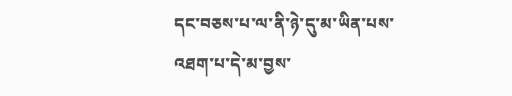དང་བཅས་པ་ལ་ནི་ཉེ་དུ་མ་ཡིན་པས་འཐག་པ་དེ་མ་བྱས་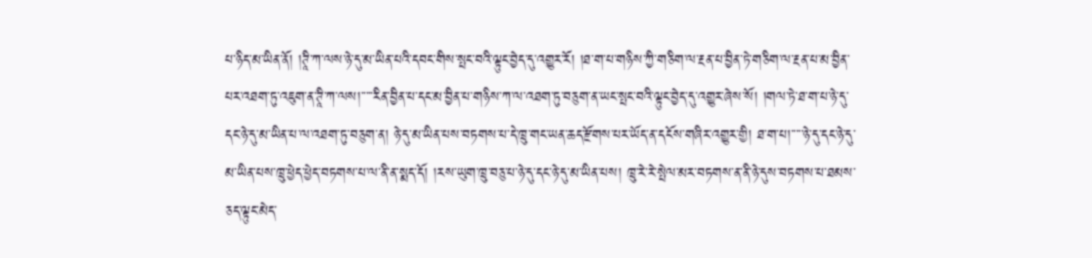པ་ཉིད་མ་ཡིན་ནོ། །ཊཱི་ཀ་ལས་ཉེ་དུ་མ་ཡིན་པའི་དབང་གིས་སྤང་བའི་ལྟུང་བྱེད་དུ་འགྱུར་རོ། །ཐ་ག་པ་གཉིས་ཀྱི་གཅིག་ལ་རྔན་པ་བྱིན་ཏེ་གཅིག་ལ་རྔན་པ་མ་བྱིན་པར་འཐག་ཏུ་འཇུག་ན་ཊཱི་ཀ་ལས།་་་་་རིན་བྱིན་པ་དང་མ་བྱིན་པ་གཉིས་ཀ་ལ་འཐག་ཏུ་བཅུག་ན་ཡང་སྤང་བའི་ལྟུང་བྱེད་དུ་འགྱུར་ཞེས་སོ། །གལ་ཏེ་ཐ་ག་པ་ཉེ་དུ་དང་ཉེ་དུ་མ་ཡིན་པ་ལ་འཐག་ཏུ་བཅུག་ན། ཉེ་དུ་མ་ཡིན་པས་བཏགས་པ་དེ་ཁྲུ་གང་ཡན་ཆད་རྫོགས་པར་ཡོད་ན་དངོས་གཞིར་འགྱུར་གྱི། ཐ་ག་པ།་་་་་ཉེ་དུ་དང་ཉེ་དུ་མ་ཡིན་པས་ཁྲུ་ཕྱེད་ཕྱེད་བཏགས་པ་ལ་ནི་ན་སྨད་དོ། །རས་ཡུག་ཁྲུ་བཅུ་པ་ཉེ་དུ་དང་ཉེ་དུ་མ་ཡིན་པས། ཁྲུ་རེ་རེ་སྤེལ་མར་བཏགས་ན་ནི་ཉེ་དུས་བཏགས་པ་ཐམས་ཅད་ལྟུང་མེད་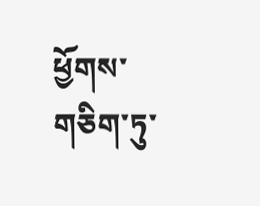ཕྱོགས་གཅིག་ཏུ་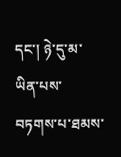དང་། ཉེ་དུ་མ་ཡིན་པས་བཏགས་པ་ཐམས་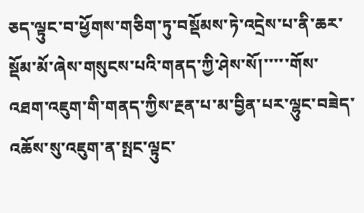ཅད་ལྟུང་བ་ཕྱོགས་གཅིག་ཏུ་བསྡོམས་ཏེ་འདྲེས་པ་ནི་ཆར་སྡོམ་མོ་ཞེས་གསུངས་པའི་གནད་ཀྱི་ཤེས་སོ།་་་་་གོས་འཐག་འཇུག་གི་གནད་ཀྱིས་རྔན་པ་མ་བྱིན་པར་ལྷུང་བཟེད་འཆོས་སུ་འཇུག་ན་སྤང་ལྟུང་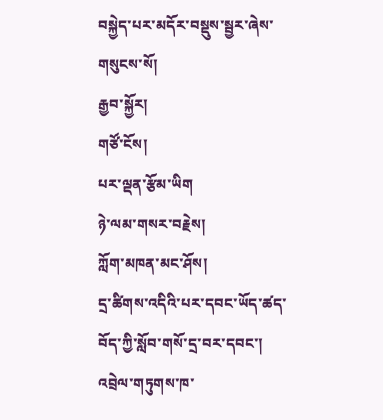བསྐྱེད་པར་མདོར་བསྡུས་སྦྱར་ཞེས་གསུངས་སོ།
རྒྱབ་སྐྱོར།
གཙོ་ངོས།
པར་ལྡན་རྩོམ་ཡིག
ཉེ་ལམ་གསར་བརྗེས།
ཀློག་མཁན་མང་ཤོས།
དྲ་ཚིགས་འདིའི་པར་དབང་ཡོད་ཚད་བོད་ཀྱི་སློབ་གསོ་དྲ་བར་དབང་།
འབྲེལ་གཏུགས་ཁ་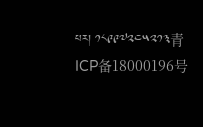པར། ༡༨༩༩༧༢༤༥༢༡༣青ICP备18000196号